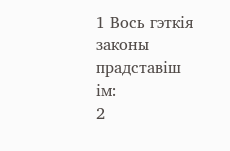1 Вось гэткія законы прадставіш ім:
2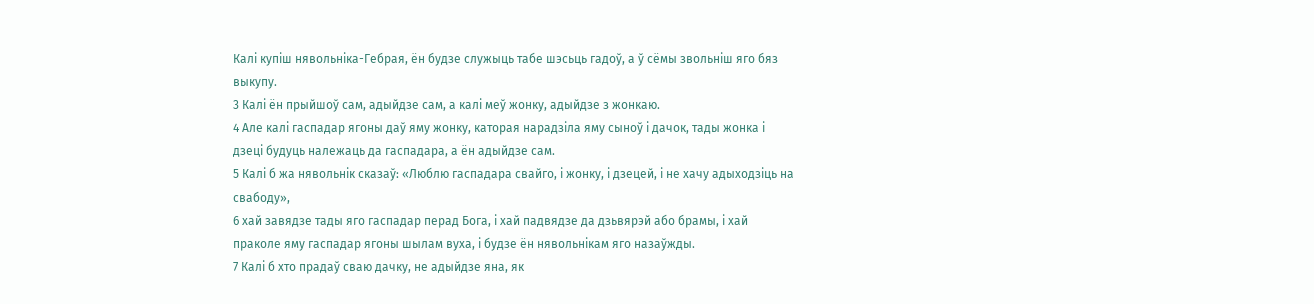Калі купіш нявольніка-Гебрая, ён будзе служыць табе шэсьць гадоў, а ў сёмы звольніш яго бяз выкупу.
3 Калі ён прыйшоў сам, адыйдзе сам, а калі меў жонку, адыйдзе з жонкаю.
4 Але калі гаспадар ягоны даў яму жонку, каторая нарадзіла яму сыноў і дачок, тады жонка і дзеці будуць належаць да гаспадара, а ён адыйдзе сам.
5 Калі б жа нявольнік сказаў: «Люблю гаспадара свайго, і жонку, і дзецей, і не хачу адыходзіць на свабоду»,
6 хай завядзе тады яго гаспадар перад Бога, і хай падвядзе да дзьвярэй або брамы, і хай праколе яму гаспадар ягоны шылам вуха, і будзе ён нявольнікам яго назаўжды.
7 Калі б хто прадаў сваю дачку, не адыйдзе яна, як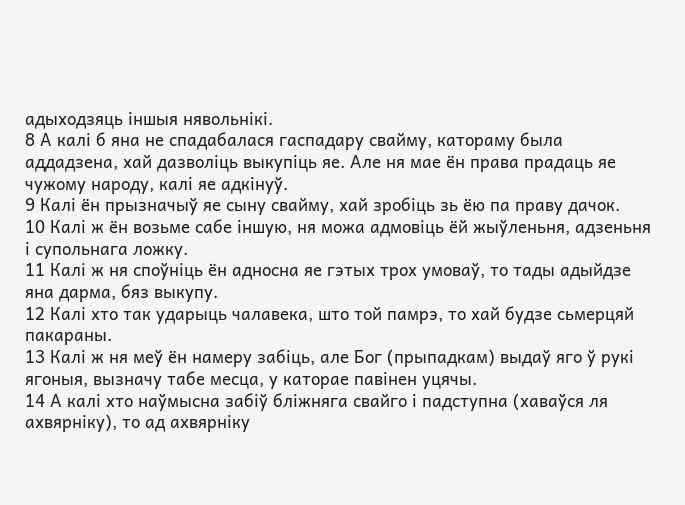адыходзяць іншыя нявольнікі.
8 А калі б яна не спадабалася гаспадару свайму, катораму была аддадзена, хай дазволіць выкупіць яе. Але ня мае ён права прадаць яе чужому народу, калі яе адкінуў.
9 Калі ён прызначыў яе сыну свайму, хай зробіць зь ёю па праву дачок.
10 Калі ж ён возьме сабе іншую, ня можа адмовіць ёй жыўленьня, адзеньня і супольнага ложку.
11 Калі ж ня споўніць ён адносна яе гэтых трох умоваў, то тады адыйдзе яна дарма, бяз выкупу.
12 Калі хто так ударыць чалавека, што той памрэ, то хай будзе сьмерцяй пакараны.
13 Калі ж ня меў ён намеру забіць, але Бог (прыпадкам) выдаў яго ў рукі ягоныя, вызначу табе месца, у каторае павінен уцячы.
14 А калі хто наўмысна забіў бліжняга свайго і падступна (хаваўся ля ахвярніку), то ад ахвярніку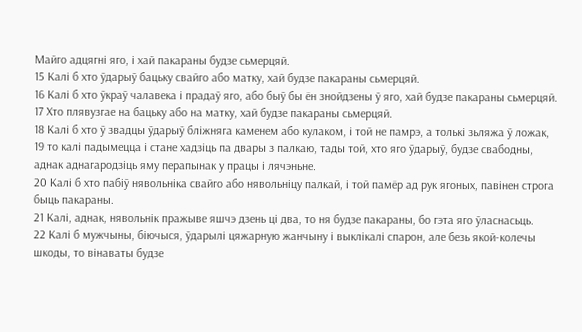Майго адцягні яго, і хай пакараны будзе сьмерцяй.
15 Калі б хто ўдарыў бацьку свайго або матку, хай будзе пакараны сьмерцяй.
16 Калі б хто ўкраў чалавека і прадаў яго, або быў бы ён знойдзены ў яго, хай будзе пакараны сьмерцяй.
17 Хто плявузгае на бацьку або на матку, хай будзе пакараны сьмерцяй.
18 Калі б хто ў звадцы ўдарыў бліжняга каменем або кулаком, і той не памрэ, а толькі зьляжа ў ложак,
19 то калі падымецца і стане хадзіць па двары з палкаю, тады той, хто яго ўдарыў, будзе свабодны, аднак аднагародзіць яму перапынак у працы і лячэньне.
20 Калі б хто пабіў нявольніка свайго або нявольніцу палкай, і той памёр ад рук ягоных, павінен строга быць пакараны.
21 Калі, аднак, нявольнік пражыве яшчэ дзень ці два, то ня будзе пакараны, бо гэта яго ўласнасьць.
22 Калі б мужчыны, біючыся, ўдарылі цяжарную жанчыну і выклікалі спарон, але безь якой-колечы шкоды, то вінаваты будзе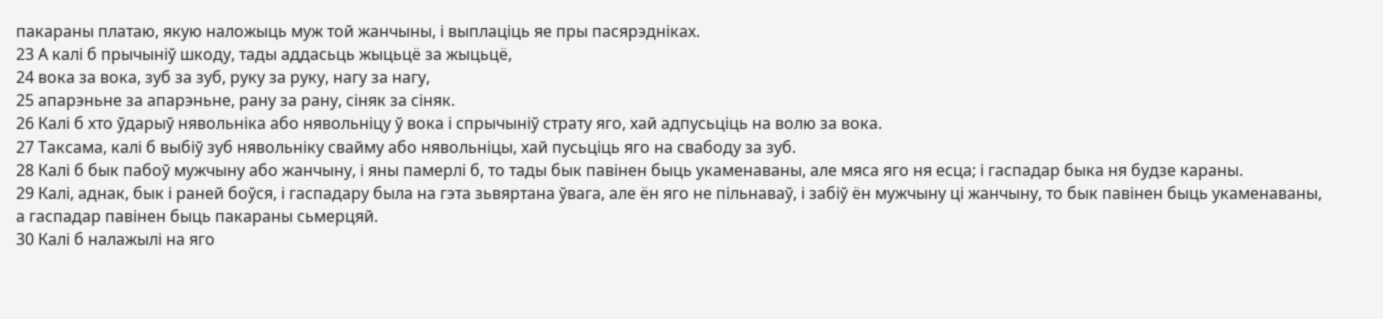пакараны платаю, якую наложыць муж той жанчыны, і выплаціць яе пры пасярэдніках.
23 А калі б прычыніў шкоду, тады аддасьць жыцьцё за жыцьцё,
24 вока за вока, зуб за зуб, руку за руку, нагу за нагу,
25 апарэньне за апарэньне, рану за рану, сіняк за сіняк.
26 Калі б хто ўдарыў нявольніка або нявольніцу ў вока і спрычыніў страту яго, хай адпусьціць на волю за вока.
27 Таксама, калі б выбіў зуб нявольніку свайму або нявольніцы, хай пусьціць яго на свабоду за зуб.
28 Калі б бык пабоў мужчыну або жанчыну, і яны памерлі б, то тады бык павінен быць укаменаваны, але мяса яго ня есца; і гаспадар быка ня будзе караны.
29 Калі, аднак, бык і раней боўся, і гаспадару была на гэта зьвяртана ўвага, але ён яго не пільнаваў, і забіў ён мужчыну ці жанчыну, то бык павінен быць укаменаваны, а гаспадар павінен быць пакараны сьмерцяй.
30 Калі б налажылі на яго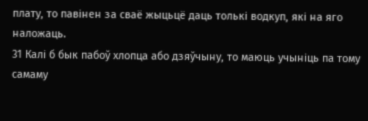плату, то павінен за сваё жыцьцё даць толькі водкуп, які на яго наложаць.
31 Калі б бык пабоў хлопца або дзяўчыну, то маюць учыніць па тому самаму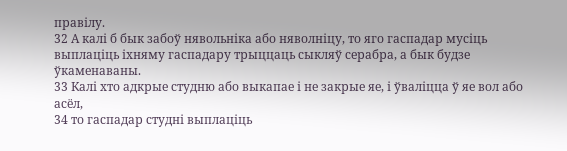правілу.
32 А калі б бык забоў нявольніка або няволніцу, то яго гаспадар мусіць выплаціць іхняму гаспадару трыццаць сыкляў серабра, а бык будзе ўкаменаваны.
33 Калі хто адкрые студню або выкапае і не закрые яе, і ўваліцца ў яе вол або асёл,
34 то гаспадар студні выплаціць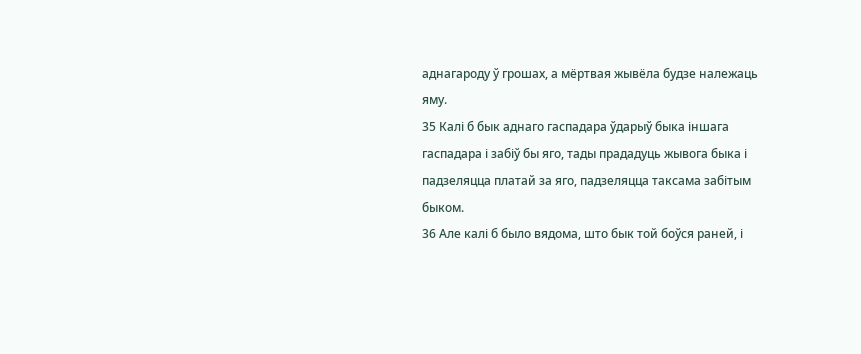аднагароду ў грошах, а мёртвая жывёла будзе належаць яму.
35 Калі б бык аднаго гаспадара ўдарыў быка іншага гаспадара і забіў бы яго, тады прададуць жывога быка і падзеляцца платай за яго, падзеляцца таксама забітым быком.
36 Але калі б было вядома, што бык той боўся раней, і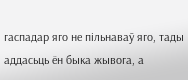гаспадар яго не пільнаваў яго, тады аддасьць ён быка жывога, а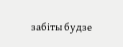забіты будзе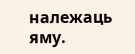належаць яму.